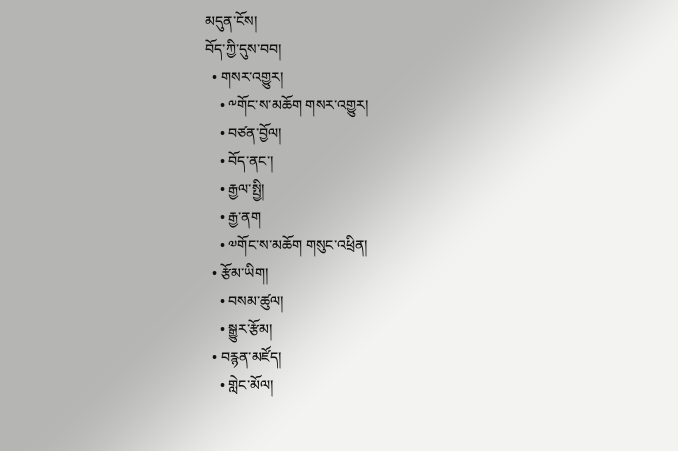མདུན་ངོས།
བོད་ཀྱི་དུས་བབ།
  • གསར་འགྱུར།
    • ༸གོང་ས་མཆོག གསར་འགྱུར།
    • བཙན་བྱོལ།
    • བོད་ནང་།
    • རྒྱལ་སྤྱི།
    • རྒྱ་ནག
    • ༧གོང་ས་མཆོག གསུང་འཕྲིན།
  • རྩོམ་ཡིག།
    • བསམ་ཚུལ།
    • སྒྱུར་རྩོམ།
  • བརྙན་མཛོད།
    • གླེང་མོལ།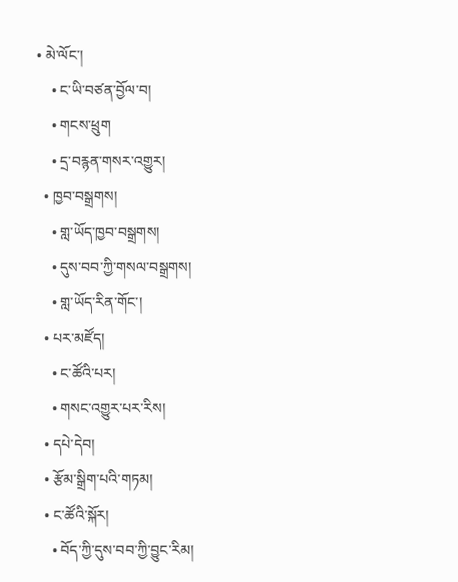• མེ་ལོང་།
    • ང་ཡི་བཙན་བྱོལ་བ།
    • གངས་ཕྲུག
    • དྲ་བརྙན་གསར་འགྱུར།
  • ཁྱབ་བསྒྲགས།
    • གླ་ཡོད་ཁྱབ་བསྒྲགས།
    • དུས་བབ་ཀྱི་གསལ་བསྒྲགས།
    • གླ་ཡོད་རིན་གོང་།
  • པར་མཛོད།
    • ང་ཚོའི་པར།
    • གསང་འགྱུར་པར་རིས།
  • དཔེ་དེབ།
  • རྩོམ་སྒྲིག་པའི་གཏམ།
  • ང་ཚོའི་སྐོར།
    • བོད་ཀྱི་དུས་བབ་ཀྱི་བྱུང་རིམ།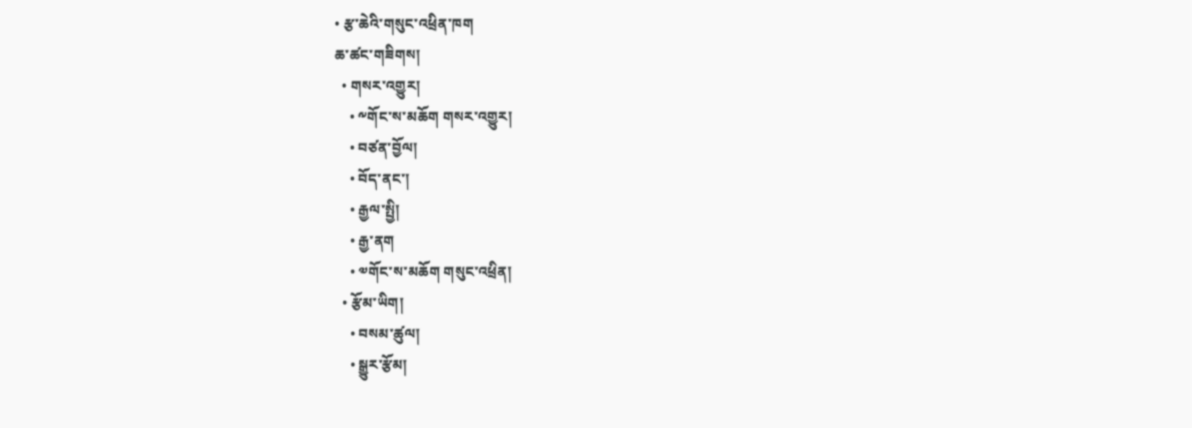• རྩ་ཆེའི་གསུང་འཕྲིན་ཁག
ཆ་ཚང་གཟིགས།
  • གསར་འགྱུར།
    • ༸གོང་ས་མཆོག གསར་འགྱུར།
    • བཙན་བྱོལ།
    • བོད་ནང་།
    • རྒྱལ་སྤྱི།
    • རྒྱ་ནག
    • ༧གོང་ས་མཆོག གསུང་འཕྲིན།
  • རྩོམ་ཡིག།
    • བསམ་ཚུལ།
    • སྒྱུར་རྩོམ།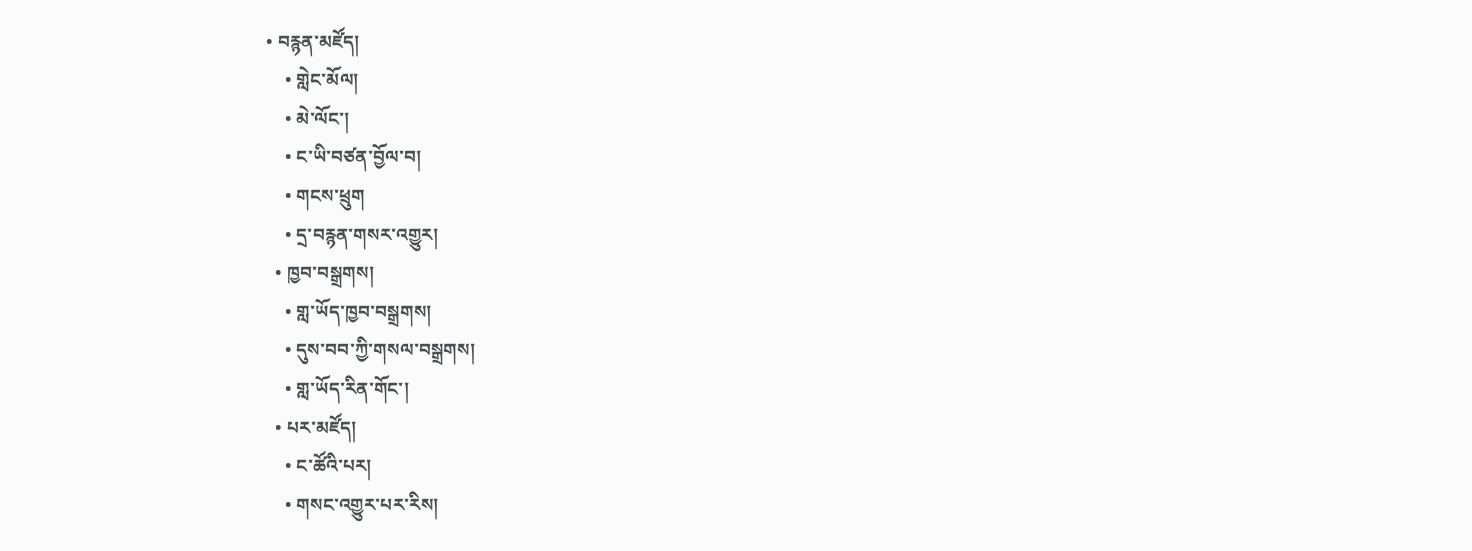• བརྙན་མཛོད།
    • གླེང་མོལ།
    • མེ་ལོང་།
    • ང་ཡི་བཙན་བྱོལ་བ།
    • གངས་ཕྲུག
    • དྲ་བརྙན་གསར་འགྱུར།
  • ཁྱབ་བསྒྲགས།
    • གླ་ཡོད་ཁྱབ་བསྒྲགས།
    • དུས་བབ་ཀྱི་གསལ་བསྒྲགས།
    • གླ་ཡོད་རིན་གོང་།
  • པར་མཛོད།
    • ང་ཚོའི་པར།
    • གསང་འགྱུར་པར་རིས།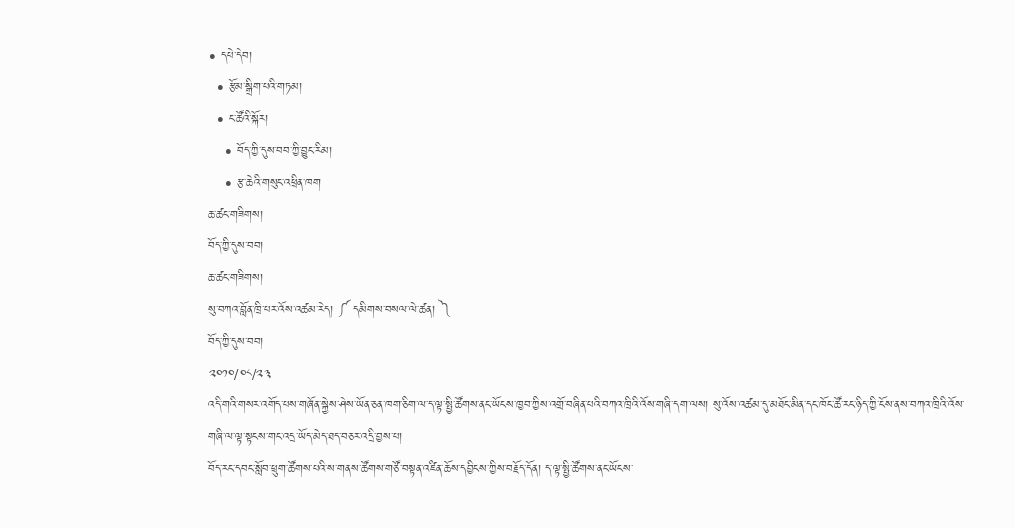• དཔེ་དེབ།
  • རྩོམ་སྒྲིག་པའི་གཏམ།
  • ང་ཚོའི་སྐོར།
    • བོད་ཀྱི་དུས་བབ་ཀྱི་བྱུང་རིམ།
    • རྩ་ཆེའི་གསུང་འཕྲིན་ཁག
ཆ་ཚང་གཟིགས།
བོད་ཀྱི་དུས་བབ།
ཆ་ཚང་གཟིགས།
སུ་བཀའ་བློན་ཁྲི་པར་འོས་འཚམ་རེད། ༼ དམིགས་བསལ་ལེ་ཚན། ༽
བོད་ཀྱི་དུས་བབ།
༢༠༡༠/༠༨/༢༣
འདི་གའི་གསར་འགོད་པས་གཞོན་སྐྱེས་ཤེས་ཡོན་ཅན་ཁག་ཅིག་ལ་ད་ལྟ་སྤྱི་ཚོགས་ནང་ཡོངས་ཁྱབ་ཀྱིས་འགྲོ་བཞིན་པའི་བཀའ་ཁྲིའི་འོས་གཞི་དག་ལས། སུ་འོས་འཚམ་དུ་མཐོང་མིན་དང་ཁོང་ཚོ་རང་ཉིད་ཀྱི་ངོས་ནས་བཀའ་ཁྲིའི་འོས་གཞི་ལ་ལྟ་སྟངས་གང་འདྲ་ཡོད་མེད་ཐད་བཅར་འདྲི་བྱས་པ།
བོད་རང་དབང་སློབ་ཕྲུག་ཚོགས་པའི་ས་གནས་ཚོགས་གཙོ་བསྟན་འཛིན་ཆོས་དབྱིངས་ཀྱིས་བརྗོད་དོན། ད་ལྟ་སྤྱི་ཚོགས་ནང་ཡོངས་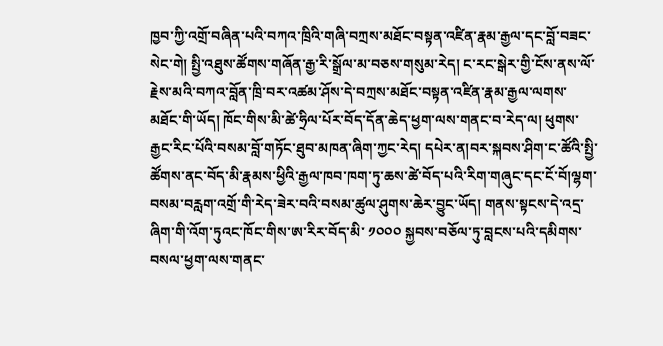ཁྱབ་ཀྱི་འགྲོ་བཞིན་པའི་བཀའ་ཁྲིའི་གཞི་བཀྲས་མཐོང་བསྟན་འཛིན་རྣམ་རྒྱལ་དང་བློ་བཟང་སེང་གེ། སྤྱི་འཐུས་ཚོགས་གཞོན་རྒྱ་རི་སྒྲོལ་མ་བཅས་གསུམ་རེད། ང་རང་སྒེར་གྱི་ངོས་ནས་ལོ་རྗེས་མའི་བཀའ་བློན་ཁྲི་བར་འཚམ་ཤོས་དེ་བཀྲས་མཐོང་བསྟན་འཛིན་རྣམ་རྒྱལ་ལགས་མཐོང་གི་ཡོད། ཁོང་གིས་མི་ཚེ་ཧྲིལ་པོར་བོད་དོན་ཆེད་ཕྱག་ལས་གནང་བ་རེད་ལ། ཕུགས་རྒྱང་རིང་པོའི་བསམ་བློ་གཏོང་ཐུབ་མཁན་ཞིག་ཀྱང་རེད། དཔེར་ན།བར་སྐབས་ཤིག་ང་ཚོའི་སྤྱི་ཚོགས་ནང་བོད་མི་རྣམས་ཕྱིའི་རྒྱལ་ཁབ་ཁག་ཏུ་ཆས་ཚེ་བོད་པའི་རིག་གཞུང་དང་ངོ་བོ།ལྷག་བསམ་བརླག་འགྲོ་གི་རེད་ཟེར་བའི་བསམ་ཚུལ་ཤུགས་ཆེར་བྱུང་ཡོད། གནས་སྟངས་དེ་འདྲ་ཞིག་གི་འོག་ཏུའང་ཁོང་གིས་ཨ་རིར་བོད་མི་ ༡༠༠༠ སྐྱབས་བཅོལ་ཏུ་བླངས་པའི་དམིགས་བསལ་ཕྱག་ལས་གནང་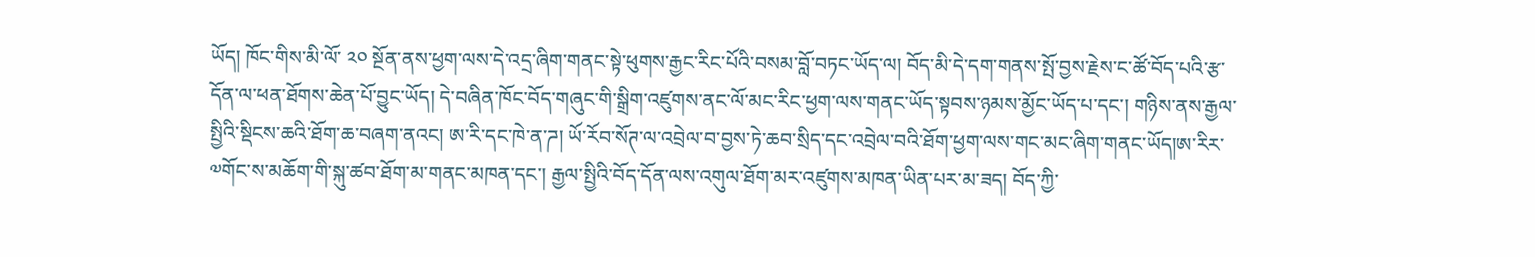ཡོད། ཁོང་གིས་མི་ལོ་ ༢༠ སྔོན་ནས་ཕྱག་ལས་དེ་འདྲ་ཞིག་གནང་སྟེ་ཕུགས་རྒྱང་རིང་པོའི་བསམ་བློ་བཏང་ཡོད་ལ། བོད་མི་དེ་དག་གནས་སྤོ་བྱས་རྗེས་ང་ཚོ་བོད་པའི་རྩ་དོན་ལ་ཕན་ཐོགས་ཆེན་པོ་བྱུང་ཡོད། དེ་བཞིན་ཁོང་བོད་གཞུང་གི་སྒྲིག་འཛུགས་ནང་ལོ་མང་རིང་ཕྱག་ལས་གནང་ཡོད་སྟབས་ཉམས་མྱོང་ཡོད་པ་དང་། གཉིས་ནས་རྒྱལ་སྤྱིའི་སྡིངས་ཆའི་ཐོག་ཆ་བཞག་ནའང། ཨ་རི་དང་ཁེ་ན་ཌ། ཡོ་རོབ་སོཊ་ལ་འབྲེལ་བ་བྱས་ཏེ་ཆབ་སྲིད་དང་འབྲེལ་བའི་ཐོག་ཕྱག་ལས་གང་མང་ཞིག་གནང་ཡོད།ཨ་རིར་༧གོང་ས་མཆོག་གི་སྐུ་ཚབ་ཐོག་མ་གནང་མཁན་དང་། རྒྱལ་སྤྱིའི་བོད་དོན་ལས་འགུལ་ཐོག་མར་འཛུགས་མཁན་ཡིན་པར་མ་ཟད། བོད་ཀྱི་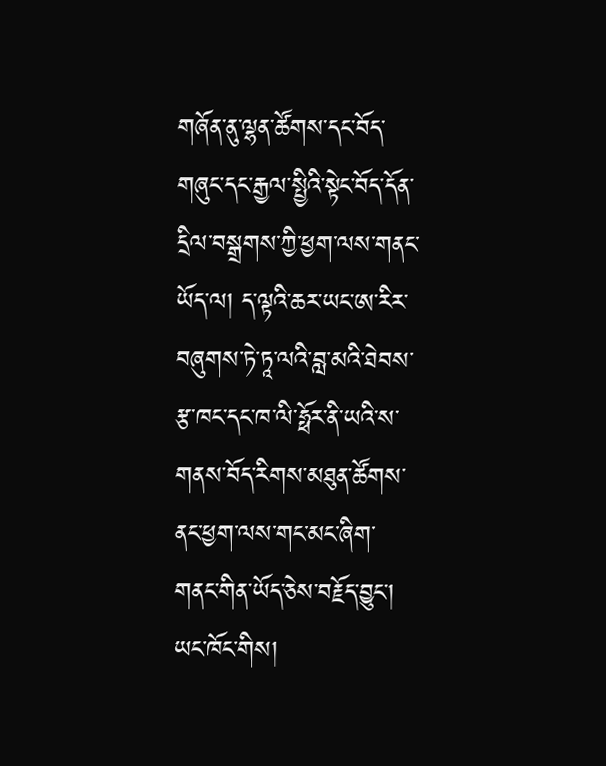གཞོན་ནུ་ལྷན་ཚོགས་དང་བོད་གཞུང་དང་རྒྱལ་སྤྱིའི་སྟེང་བོད་དོན་དྲིལ་བསྒྲགས་ཀྱི་ཕྱག་ལས་གནང་ཡོད་ལ། ད་ལྟའི་ཆར་ཡང་ཨ་རིར་བཞུགས་ཏེ་ཏཱ་ལའི་བླ་མའི་ཐེབས་རྩ་ཁང་དང་ཁ་ལི་ཧྥོར་ནི་ཡའི་ས་གནས་བོད་རིགས་མཐུན་ཚོགས་ནང་ཕྱག་ལས་གང་མང་ཞིག་གནང་གིན་ཡོད་ཅེས་བརྗོད་བྱུང་། ཡང་ཁོང་གིས།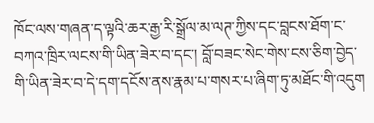ཁོང་ལས་གཞན་ད་ལྟའི་ཆར་རྒྱ་རི་སྒྲོལ་མ་ལཊ་ཀྱིས་དང་བླངས་ཐོག་ང་བཀའ་ཁྲིར་ལངས་གི་ཡིན་ཟེར་བ་དང་། བློ་བཟང་སེང་གེས་ངས་ཅིག་བྱེད་གི་ཡིན་ཟེར་བ་དེ་དག་དངོས་ནས་རྣམ་པ་གསར་པ་ཞིག་ཏུ་མཐོང་གི་འདུག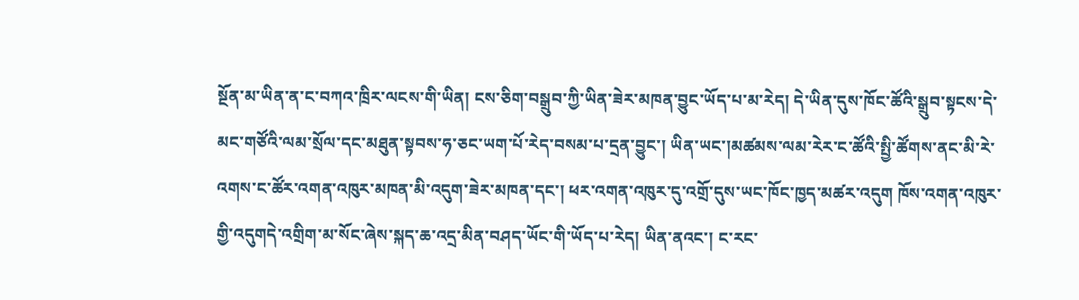སྔོན་མ་ཡིན་ན་ང་བཀའ་ཁྲིར་ལངས་གི་ཡིན། ངས་ཅིག་བསྒྲུབ་ཀྱི་ཡིན་ཟེར་མཁན་བྱུང་ཡོད་པ་མ་རེད། དེ་ཡིན་དུས་ཁོང་ཚོའི་སྒྲུབ་སྟངས་དེ་མང་གཙོའི་ལམ་སྲོལ་དང་མཐུན་སྟབས་ཧ་ཅང་ཡག་པོ་རེད་བསམ་པ་དྲན་བྱུང་། ཡིན་ཡང་།མཚམས་ལམ་རེར་ང་ཚོའི་སྤྱི་ཚོགས་ནང་མི་རེ་འགས་ང་ཚོར་འགན་འཁུར་མཁན་མི་འདུག་ཟེར་མཁན་དང་། ཕར་འགན་འཁུར་དུ་འགྲོ་དུས་ཡང་ཁོང་ཁྱད་མཚར་འདུག ཁོས་འགན་འཁུར་གྱི་འདུགདེ་འགྲིག་མ་སོང་ཞེས་སྐད་ཆ་འདྲ་མིན་བཤད་ཡོང་གི་ཡོད་པ་རེད། ཡིན་ནའང་། ང་རང་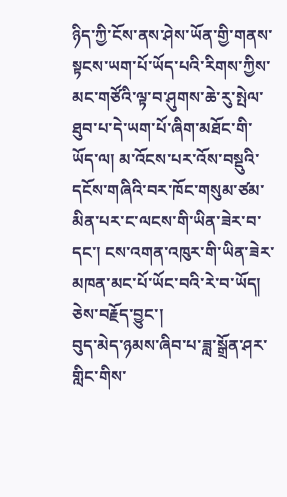ཉིད་ཀྱི་ངོས་ནས་ཤེས་ཡོན་གྱི་གནས་སྟངས་ཡག་པོ་ཡོད་པའི་རིགས་ཀྱིས་མང་གཙོའི་ལྟ་བ་ཤུགས་ཆེ་རུ་སྤེལ་ཐུབ་པ་དེ་ཡག་པོ་ཞིག་མཐོང་གི་ཡོད་ལ། མ་འོངས་པར་འོས་བསྡུའི་དངོས་གཞིའི་བར་ཁོང་གསུམ་ཙམ་མིན་པར་ང་ལངས་གི་ཡིན་ཟེར་བ་དང་། ངས་འགན་འཁུར་གི་ཡིན་ཟེར་མཁན་མང་པོ་ཡོང་བའི་རེ་བ་ཡོད། ཅེས་བརྗོད་བྱུང་།
བུད་མེད་ཉམས་ཞིབ་པ་ཟླ་སྒྲོན་ཤར་གླིང་གིས་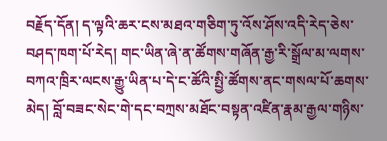བརྗོད་དོན། ད་ལྟའི་ཆར་ངས་མཐའ་གཅིག་ཏུ་འོས་ཤོས་འདི་རེད་ཅེས་བཤད་ཁག་པོ་རེད། གང་ཡིན་ཞེ་ན་ཚོགས་གཞོན་རྒྱ་རི་སྒྲོལ་མ་ལགས་བཀའ་ཁྲིར་ལངས་རྒྱུ་ཡིན་པ་དེ་ང་ཚོའི་སྤྱི་ཚོགས་ནང་གསལ་པོ་ཆགས་མེད། བློ་བཟང་སེང་གེ་དང་བཀྲས་མཐོང་བསྟན་འཛིན་རྣམ་རྒྱལ་གཉིས་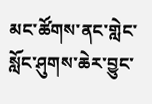མང་ཚོགས་ནང་གླེང་སློང་ཤུགས་ཆེར་བྱུང་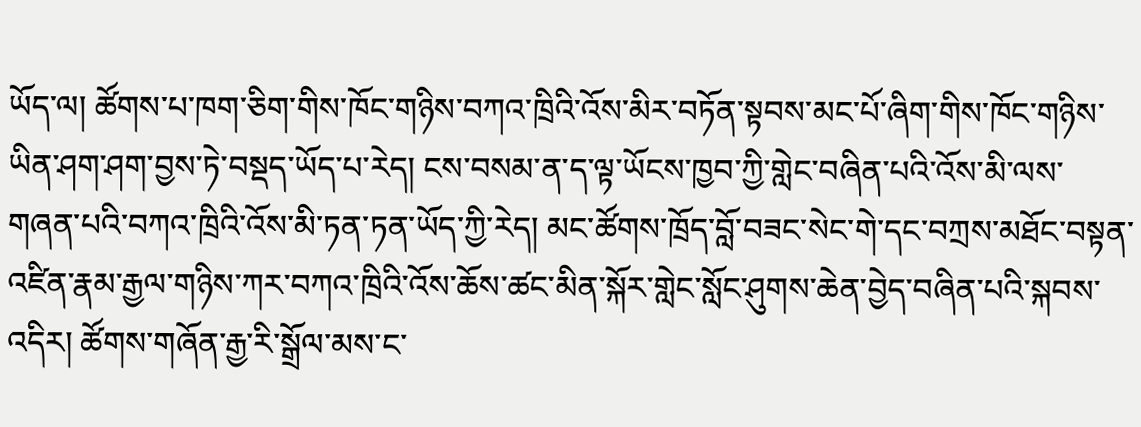ཡོད་ལ། ཚོགས་པ་ཁག་ཅིག་གིས་ཁོང་གཉིས་བཀའ་ཁྲིའི་འོས་མིར་བཏོན་སྟབས་མང་པོ་ཞིག་གིས་ཁོང་གཉིས་ཡིན་ཤག་ཤག་བྱས་ཏེ་བསྡད་ཡོད་པ་རེད། ངས་བསམ་ན་ད་ལྟ་ཡོངས་ཁྱབ་ཀྱི་གླེང་བཞིན་པའི་འོས་མི་ལས་གཞན་པའི་བཀའ་ཁྲིའི་འོས་མི་ཏན་ཏན་ཡོད་ཀྱི་རེད། མང་ཚོགས་ཁྲོད་བློ་བཟང་སེང་གེ་དང་བཀྲས་མཐོང་བསྟན་འཛིན་རྣམ་རྒྱལ་གཉིས་ཀར་བཀའ་ཁྲིའི་འོས་ཆོས་ཚང་མིན་སྐོར་གླེང་སློང་ཤུགས་ཆེན་བྱེད་བཞིན་པའི་སྐབས་འདིར། ཚོགས་གཞོན་རྒྱ་རི་སྒྲོལ་མས་ང་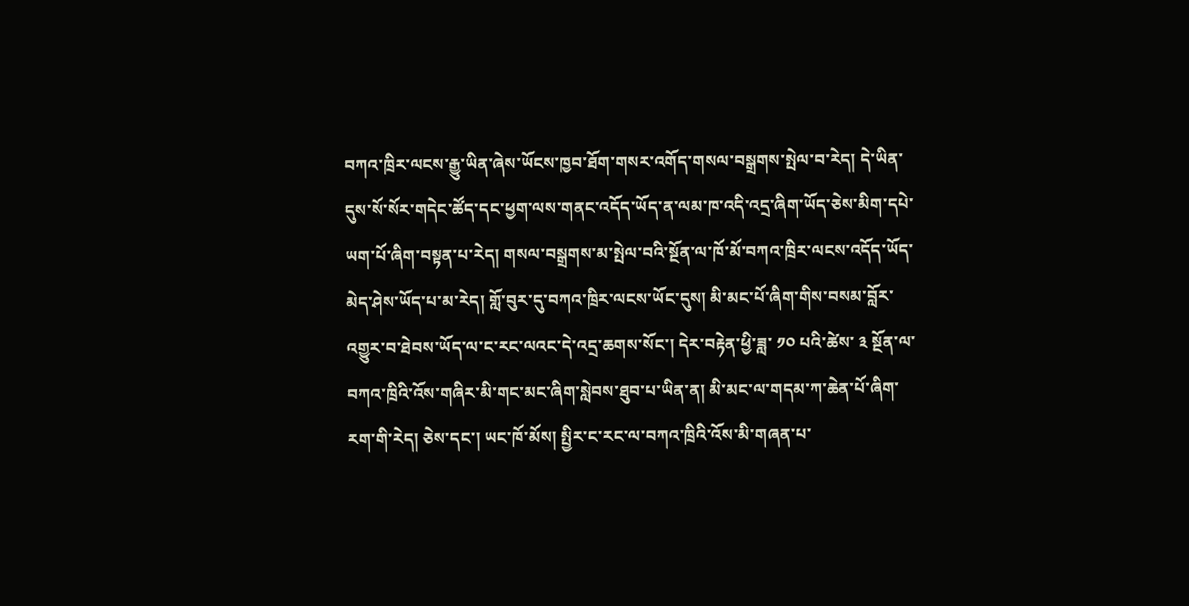བཀའ་ཁྲིར་ལངས་རྒྱུ་ཡིན་ཞེས་ཡོངས་ཁྱབ་ཐོག་གསར་འགོད་གསལ་བསྒྲགས་སྤེལ་བ་རེད། དེ་ཡིན་དུས་སོ་སོར་གདེང་ཚོད་དང་ཕྱག་ལས་གནང་འདོད་ཡོད་ན་ལམ་ཁ་འདི་འདྲ་ཞིག་ཡོད་ཅེས་མིག་དཔེ་ཡག་པོ་ཞིག་བསྟན་པ་རེད། གསལ་བསྒྲགས་མ་སྤེལ་བའི་སྔོན་ལ་ཁོ་མོ་བཀའ་ཁྲིར་ལངས་འདོད་ཡོད་མེད་ཤེས་ཡོད་པ་མ་རེད། གློ་བུར་དུ་བཀའ་ཁྲིར་ལངས་ཡོང་དུས། མི་མང་པོ་ཞིག་གིས་བསམ་བློར་འགྱུར་བ་ཐེབས་ཡོད་ལ་ང་རང་ལའང་དེ་འདྲ་ཆགས་སོང་། དེར་བརྟེན་ཕྱི་ཟླ་ ༡༠ པའི་ཚེས་ ༣ སྔོན་ལ་བཀའ་ཁྲིའི་འོས་གཞིར་མི་གང་མང་ཞིག་སླེབས་ཐུབ་པ་ཡིན་ན། མི་མང་ལ་གདམ་ཀ་ཆེན་པོ་ཞིག་རག་གི་རེད། ཅེས་དང་། ཡང་ཁོ་མོས། སྤྱིར་ང་རང་ལ་བཀའ་ཁྲིའི་འོས་མི་གཞན་པ་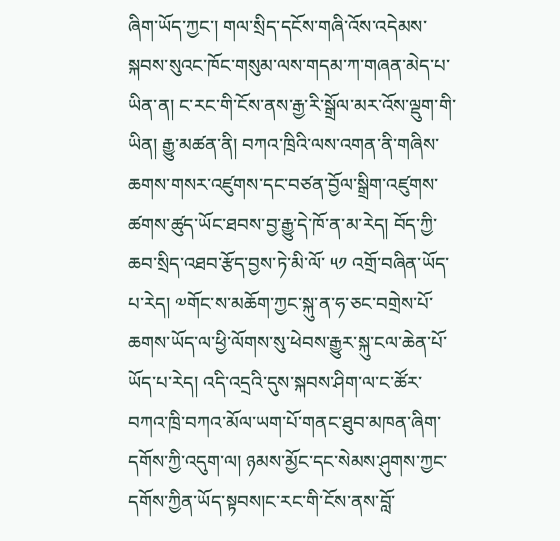ཞིག་ཡོད་ཀྱང་། གལ་སྲིད་དངོས་གཞི་འོས་འདེམས་སྐབས་སུའང་ཁོང་གསུམ་ལས་གདམ་ཀ་གཞན་མེད་པ་ཡིན་ན། ང་རང་གི་ངོས་ནས་རྒྱ་རི་སྒྲོལ་མར་འོས་ལྡུག་གི་ཡིན། རྒྱུ་མཚན་ནི། བཀའ་ཁྲིའི་ལས་འགན་ནི་གཞིས་ཆགས་གསར་འཛུགས་དང་བཙན་བྱོལ་སྒྲིག་འཛུགས་ཚགས་ཚུད་ཡོང་ཐབས་བྱ་རྒྱུ་དེ་ཁོ་ན་མ་རེད། བོད་ཀྱི་ཆབ་སྲིད་འཐབ་རྩོད་བྱས་ཏེ་མི་ལོ་ ༥༡ འགྲོ་བཞིན་ཡོད་པ་རེད། ༧གོང་ས་མཆོག་ཀྱང་སྐུ་ན་ཧ་ཅང་བགྲེས་པོ་ཆགས་ཡོད་ལ་ཕྱི་ལོགས་སུ་ཕེབས་རྒྱུར་སྐུ་ངལ་ཆེན་པོ་ཡོད་པ་རེད། འདི་འདྲའི་དུས་སྐབས་ཤིག་ལ་ང་ཚོར་བཀའ་ཁྲི་བཀའ་མོལ་ཡག་པོ་གནང་ཐུབ་མཁན་ཞིག་དགོས་ཀྱི་འདུག་ལ། ཉམས་མྱོང་དང་སེམས་ཤུགས་ཀྱང་དགོས་ཀྱིན་ཡོད་སྟབས།ང་རང་གི་ངོས་ནས་བློ་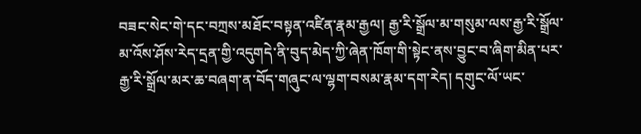བཟང་སེང་གེ་དང་བཀྲས་མཐོང་བསྟན་འཛིན་རྣམ་རྒྱལ། རྒྱ་རི་སྒྲོལ་མ་གསུམ་ལས་རྒྱ་རི་སྒྲོལ་མ་འོས་ཤོས་རེད་དྲན་གྱི་འདུགདེ་ནི་བུད་མེད་ཀྱི་ཞེན་ཁོག་གི་སྟེང་ནས་བྱུང་བ་ཞིག་མིན་པར་རྒྱ་རི་སྒྲོལ་མར་ཆ་བཞག་ན་བོད་གཞུང་ལ་ལྷག་བསམ་རྣམ་དག་རེད། དགུང་ལོ་ཡང་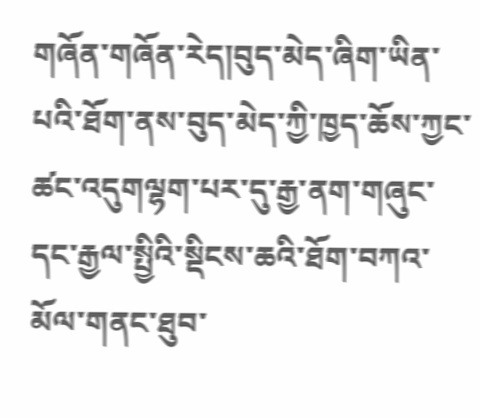གཞོན་གཞོན་རེད།བུད་མེད་ཞིག་ཡིན་པའི་ཐོག་ནས་བུད་མེད་ཀྱི་ཁྱད་ཆོས་ཀྱང་ཚང་འདུགལྷག་པར་དུ་རྒྱ་ནག་གཞུང་དང་རྒྱལ་སྤྱིའི་སྡིངས་ཆའི་ཐོག་བཀའ་མོལ་གནང་ཐུབ་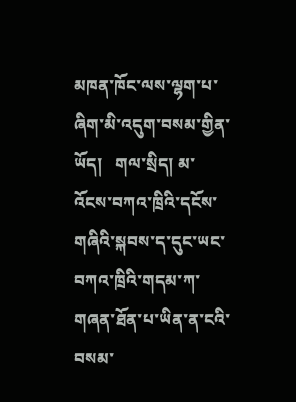མཁན་ཁོང་ལས་ལྷག་པ་ཞིག་མི་འདུག་བསམ་གྱིན་ཡོད།   གལ་སྲིད། མ་འོངས་བཀའ་ཁྲིའི་དངོས་གཞིའི་སྐབས་ད་དུང་ཡང་བཀའ་ཁྲིའི་གདམ་ཀ་གཞན་ཐོན་པ་ཡིན་ན་ངའི་བསམ་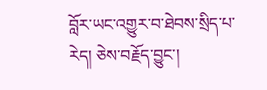བློར་ཡང་འགྱུར་བ་ཐེབས་སྲིད་པ་རེད། ཅེས་བརྗོད་བྱུང་།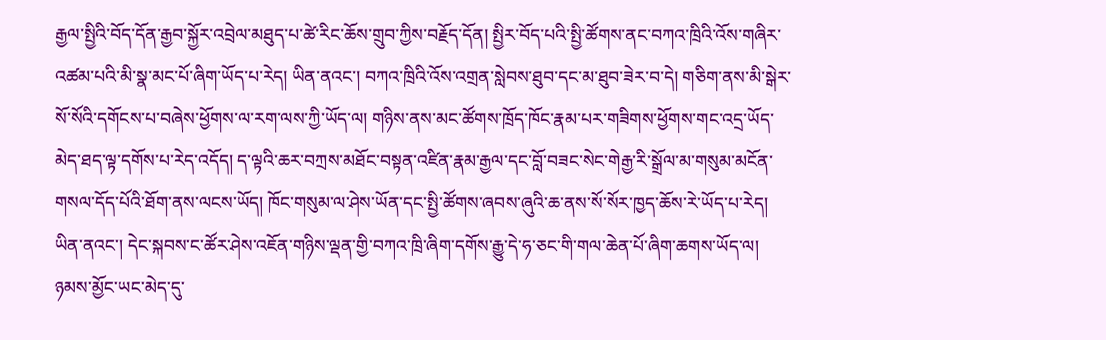རྒྱལ་སྤྱིའི་བོད་དོན་རྒྱབ་སྐྱོར་འབྲེལ་མཐུད་པ་ཚེ་རིང་ཆོས་གྲུབ་ཀྱིས་བརྗོད་དོན། སྤྱིར་བོད་པའི་སྤྱི་ཚོགས་ནང་བཀའ་ཁྲིའི་འོས་གཞིར་འཚམ་པའི་མི་སྣ་མང་པོ་ཞིག་ཡོད་པ་རེད། ཡིན་ནའང་། བཀའ་ཁྲིའི་འོས་འགྲན་སླེབས་ཐུབ་དང་མ་ཐུབ་ཟེར་བ་དེ། གཅིག་ནས་མི་སྒེར་སོ་སོའི་དགོངས་པ་བཞེས་ཕྱོགས་ལ་རག་ལས་ཀྱི་ཡོད་ལ། གཉིས་ནས་མང་ཚོགས་ཁྲོད་ཁོང་རྣམ་པར་གཟིགས་ཕྱོགས་གང་འདྲ་ཡོད་མེད་ཐད་ལྟ་དགོས་པ་རེད་འདོད། ད་ལྟའི་ཆར་བཀྲས་མཐོང་བསྟན་འཛིན་རྣམ་རྒྱལ་དང་བློ་བཟང་སེང་གེརྒྱ་རི་སྒྲོལ་མ་གསུམ་མངོན་གསལ་དོད་པོའི་ཐོག་ནས་ལངས་ཡོད། ཁོང་གསུམ་ལ་ཤེས་ཡོན་དང་སྤྱི་ཚོགས་ཞབས་ཞུའི་ཆ་ནས་སོ་སོར་ཁྱད་ཆོས་རེ་ཡོད་པ་རེད། ཡིན་ནའང་། དེང་སྐབས་ང་ཚོར་ཤེས་འཇོན་གཉིས་ལྡན་གྱི་བཀའ་ཁྲི་ཞིག་དགོས་རྒྱུ་དེ་ཧ་ཅང་གི་གལ་ཆེན་པོ་ཞིག་ཆགས་ཡོད་ལ། ཉམས་མྱོང་ཡང་མེད་དུ་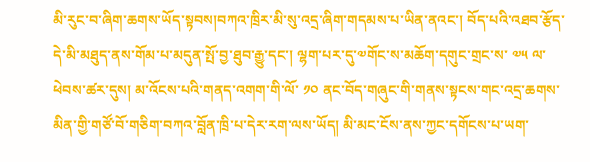མི་རུང་བ་ཞིག་ཆགས་ཡོད་སྟབས།བཀའ་ཁྲིར་མི་སུ་འདྲ་ཞིག་གདམས་པ་ཡིན་ནའང་། བོད་པའི་འཐབ་རྩོད་དེ་མི་མཐུད་ནས་གོམ་པ་མདུན་སྤོ་བྱ་ཐུབ་རྒྱུ་དང་། ལྷག་པར་དུ་༧གོང་ས་མཆོག་དགུང་གྲང་ས་ ༧༥ ལ་ཕེབས་ཚར་དུས། མ་འོངས་པའི་གནད་འགག་གི་ལོ་ ༡༠ ནང་བོད་གཞུང་གི་གནས་སྟངས་གང་འདྲ་ཆགས་མིན་གྱི་གཙོ་བོ་གཅིག་བཀའ་བློན་ཁྲི་པ་དེར་རག་ལས་ཡོད། མི་མང་ངོས་ནས་ཀྱང་དགོངས་པ་ཡག་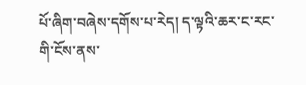པོ་ཞིག་བཞེས་དགོས་པ་རེད། ད་ལྟའི་ཆར་ང་རང་གི་ངོས་ནས་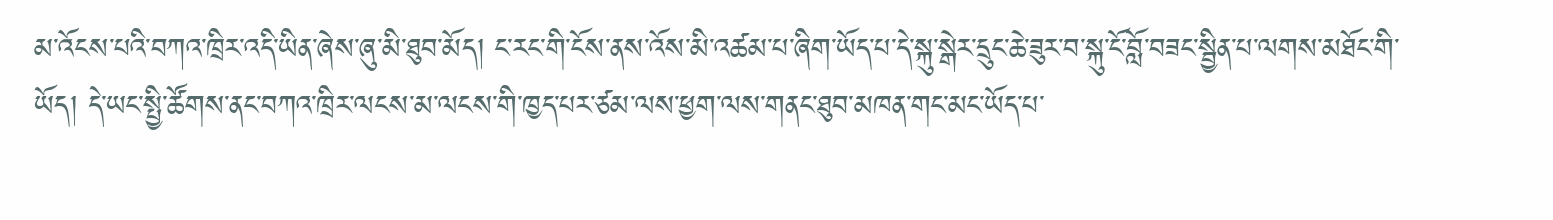མ་འོངས་པའི་བཀའ་ཁྲིར་འདི་ཡིན་ཞེས་ཞུ་མི་ཐུབ་མོད། ང་རང་གི་ངོས་ནས་འོས་མི་འཚམ་པ་ཞིག་ཡོད་པ་དེ་སྐུ་སྒེར་དྲུང་ཆེ་ཟུར་བ་སྐུ་ངོ་བློ་བཟང་སྦྱིན་པ་ལགས་མཐོང་གི་ཡོད། དེ་ཡང་སྤྱི་ཚོགས་ནང་བཀའ་ཁྲིར་ལངས་མ་ལངས་གི་ཁྱད་པར་ཙམ་ལས་ཕྱག་ལས་གནང་ཐུབ་མཁན་གང་མང་ཡོད་པ་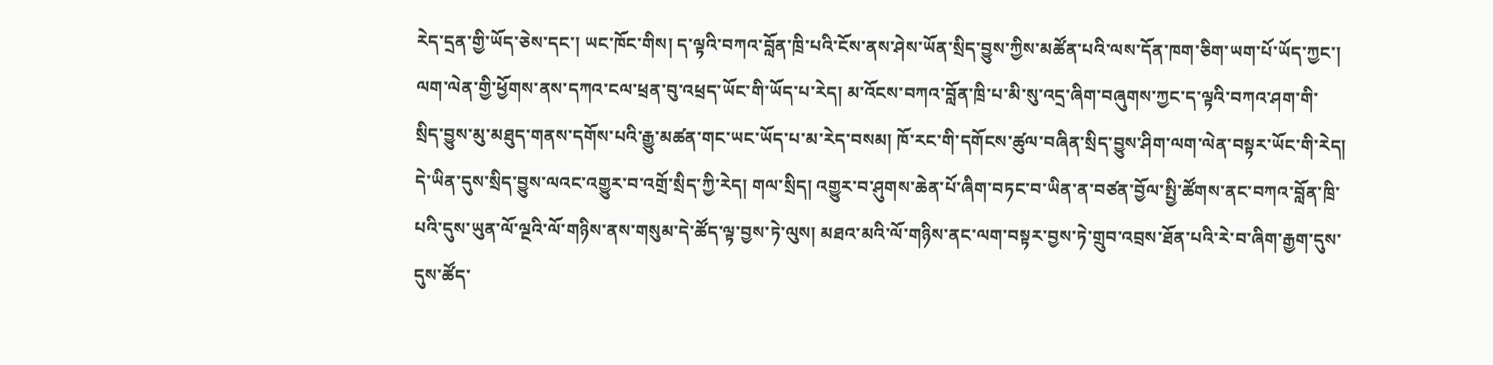རེད་དྲན་གྱི་ཡོད་ཅེས་དང་། ཡང་ཁོང་གིས། ད་ལྟའི་བཀའ་བློན་ཁྲི་པའི་ངོས་ནས་ཤེས་ཡོན་སྲིད་བྱུས་ཀྱིས་མཚོན་པའི་ལས་དོན་ཁག་ཅིག་ཡག་པོ་ཡོད་ཀྱང་། ལག་ལེན་གྱི་ཕྱོགས་ནས་དཀའ་ངལ་ཕྲན་བུ་འཕྲད་ཡོང་གི་ཡོད་པ་རེད། མ་འོངས་བཀའ་བློན་ཁྲི་པ་མི་སུ་འདྲ་ཞིག་བཞུགས་ཀྱང་ད་ལྟའི་བཀའ་ཤག་གི་སྲིད་བྱུས་མུ་མཐུད་གནས་དགོས་པའི་རྒྱུ་མཚན་གང་ཡང་ཡོད་པ་མ་རེད་བསམ། ཁོ་རང་གི་དགོངས་ཚུལ་བཞིན་སྲིད་བྱུས་ཤིག་ལག་ལེན་བསྟར་ཡོང་གི་རེད། དེ་ཡིན་དུས་སྲིད་བྱུས་ལའང་འགྱུར་བ་འགྲོ་སྲིད་ཀྱི་རེད། གལ་སྲིད། འགྱུར་བ་ཤུགས་ཆེན་པོ་ཞིག་བཏང་བ་ཡིན་ན་བཙན་བྱོལ་སྤྱི་ཚོགས་ནང་བཀའ་བློན་ཁྲི་པའི་དུས་ཡུན་ལོ་ལྔའི་ལོ་གཉིས་ནས་གསུམ་དེ་ཚོད་ལྟ་བྱས་ཏེ་ལུས། མཐའ་མའི་ལོ་གཉིས་ནང་ལག་བསྟར་བྱས་ཏེ་གྲུབ་འབྲས་ཐོན་པའི་རེ་བ་ཞིག་རྒྱག་དུས་དུས་ཚོད་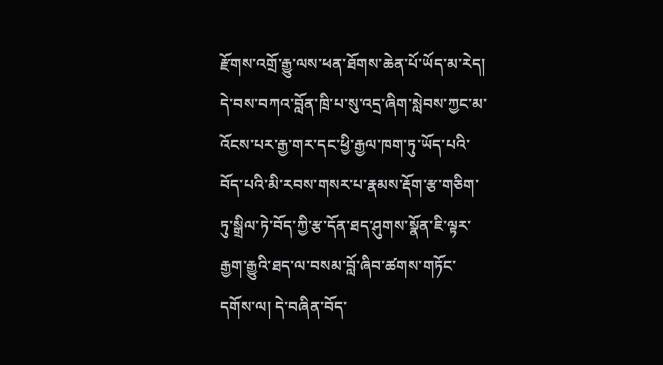རྫོགས་འགྲོ་རྒྱུ་ལས་ཕན་ཐོགས་ཆེན་པོ་ཡོད་མ་རེད། དེ་བས་བཀའ་བློན་ཁྲི་པ་སུ་འདྲ་ཞིག་སླེབས་ཀྱང་མ་འོངས་པར་རྒྱ་གར་དང་ཕྱི་རྒྱལ་ཁག་ཏུ་ཡོད་པའི་བོད་པའི་མི་རབས་གསར་པ་རྣམས་རྡོག་རྩ་གཅིག་ཏུ་སྒྲིལ་ཏེ་བོད་ཀྱི་རྩ་དོན་ཐད་ཤུགས་སྣོན་ཇི་ལྟར་རྒྱག་རྒྱུའི་ཐད་ལ་བསམ་བློ་ཞིབ་ཚགས་གཏོང་དགོས་ལ། དེ་བཞིན་བོད་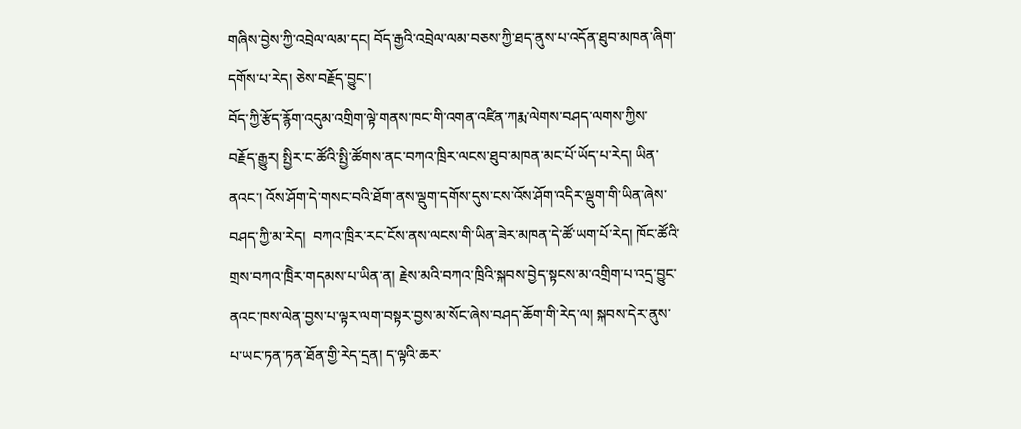གཞིས་བྱེས་ཀྱི་འབྲེལ་ལམ་དང། བོད་རྒྱའི་འབྲེལ་ལམ་བཅས་ཀྱི་ཐད་ནུས་པ་འདོན་ཐུབ་མཁན་ཞིག་དགོས་པ་རེད། ཅེས་བརྗོད་བྱུང་།
བོད་ཀྱི་རྩོད་རྙོག་འདུམ་འགྲིག་ལྟེ་གནས་ཁང་གི་འགན་འཛིན་ཀརྨ་ལེགས་བཤད་ལགས་ཀྱིས་བརྗོད་རྒྱུར། སྤྱིར་ང་ཚོའི་སྤྱི་ཚོགས་ནང་བཀའ་ཁྲིར་ལངས་ཐུབ་མཁན་མང་པོ་ཡོད་པ་རེད། ཡིན་ནའང་། འོས་ཤོག་དེ་གསང་བའི་ཐོག་ནས་ལྡུག་དགོས་དུས་ངས་འོས་ཤོག་འདིར་ལྡུག་གི་ཡིན་ཞེས་བཤད་ཀྱི་མ་རེད།  བཀའ་ཁྲིར་རང་ངོས་ནས་ལངས་གི་ཡིན་ཟེར་མཁན་དེ་ཚོ་ཡག་པོ་རེད། ཁོང་ཚོའི་གྲས་བཀའ་ཁྲིེར་གདམས་པ་ཡིན་ན། རྗེས་མའི་བཀའ་ཁྲིའི་སྐབས་བྱེད་སྟངས་མ་འགྲིག་པ་འདྲ་བྱུང་ནའང་ཁས་ལེན་བྱས་པ་ལྟར་ལག་བསྟར་བྱས་མ་སོང་ཞེས་བཤད་ཆོག་གི་རེད་ལ། སྐབས་དེར་ནུས་པ་ཡང་ཏན་ཏན་ཐོན་གྱི་རེད་དྲན། ད་ལྟའི་ཆར་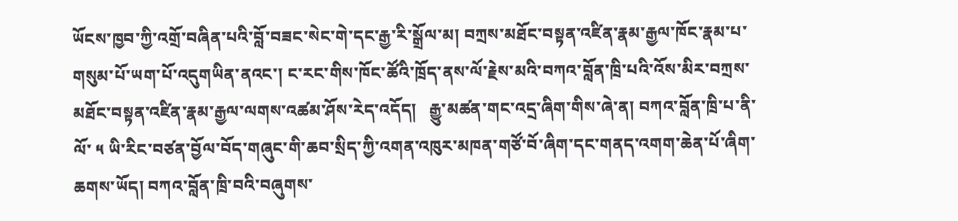ཡོངས་ཁྱབ་ཀྱི་འགྲོ་བཞིན་པའི་བློ་བཟང་སེང་གེ་དང་རྒྱ་རི་སྒྲོལ་མ། བཀྲས་མཐོང་བསྟན་འཛིན་རྣམ་རྒྱལ་ཁོང་རྣམ་པ་གསུམ་པོ་ཡག་པོ་འདུགཡིན་ནའང་། ང་རང་གིས་ཁོང་ཚོའི་ཁྲོད་ནས་ལོ་རྗེས་མའི་བཀའ་བློན་ཁྲི་པའི་འོས་མིར་བཀྲས་མཐོང་བསྟན་འཛིན་རྣམ་རྒྱལ་ལགས་འཚམ་ཤོས་རེད་འདོད།   རྒྱུ་མཚན་གང་འདྲ་ཞིག་གིས་ཞེ་ན། བཀའ་བློན་ཁྲི་པ་ནི་ལོ་ ༥ ཡི་རིང་བཙན་བྱོལ་བོད་གཞུང་གི་ཆབ་སྲིད་ཀྱི་འགན་འཁུར་མཁན་གཙོ་བོ་ཞིག་དང་གནད་འགག་ཆེན་པོ་ཞིག་ཆགས་ཡོད། བཀའ་བློན་ཁྲི་བའི་བཞུགས་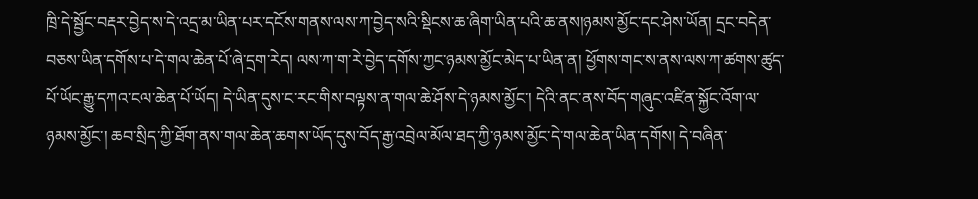ཁྲི་དེ་སྦྱོང་བརྡར་བྱེད་ས་དེ་འདྲ་མ་ཡིན་པར་དངོས་གནས་ལས་ཀ་བྱེད་སའི་སྡིངས་ཆ་ཞིག་ཡིན་པའི་ཆ་ནས།ཉམས་མྱོང་དང་ཤེས་ཡོན། དྲང་བདེན་བཅས་ཡིན་དགོས་པ་དེ་གལ་ཆེན་པོ་ཞེ་དྲག་རེད། ལས་ཀ་ག་རེ་བྱེད་དགོས་ཀྱང་ཉམས་མྱོང་མེད་པ་ཡིན་ན། ཕྱོགས་གང་ས་ནས་ལས་ཀ་ཚགས་ཚུད་པོ་ཡོང་རྒྱུ་དཀའ་ངལ་ཆེན་པོ་ཡོད། དེ་ཡིན་དུས་ང་རང་གིས་བལྟས་ན་གལ་ཆེ་ཤོས་དེ་ཉམས་མྱོང་། དེའི་ནང་ནས་བོད་གཞུང་འཛིན་སྐྱོང་འོག་ལ་ཉམས་མྱོང་། ཆབ་སྲིད་ཀྱི་ཐོག་ནས་གལ་ཆེན་ཆགས་ཡོད་དུས་བོད་རྒྱ་འབྲེལ་མོལ་ཐད་ཀྱི་ཉམས་མྱོང་དེ་གལ་ཆེན་ཡིན་དགོས། དེ་བཞིན་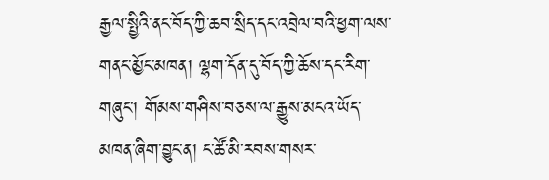རྒྱལ་སྤྱིའི་ནང་བོད་ཀྱི་ཆབ་སྲིད་དང་འབྲེལ་བའི་ཕྱག་ལས་གནང་མྱོང་མཁན། ལྷག་དོན་དུ་བོད་ཀྱི་ཆོས་དང་རིག་གཞུང་། གོམས་གཤིས་བཅས་ལ་རྒྱུས་མངའ་ཡོད་མཁན་ཞིག་བྱུང་ན། ང་ཚོ་མི་རབས་གསར་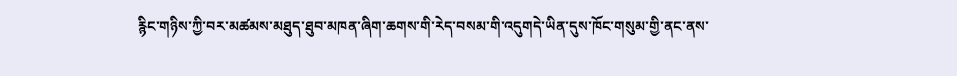རྙིང་གཉིས་ཀྱི་བར་མཚམས་མཐུད་ཐུབ་མཁན་ཞིག་ཆགས་གི་རེད་བསམ་གི་འདུགདེ་ཡིན་དུས་ཁོང་གསུམ་གྱི་ནང་ནས་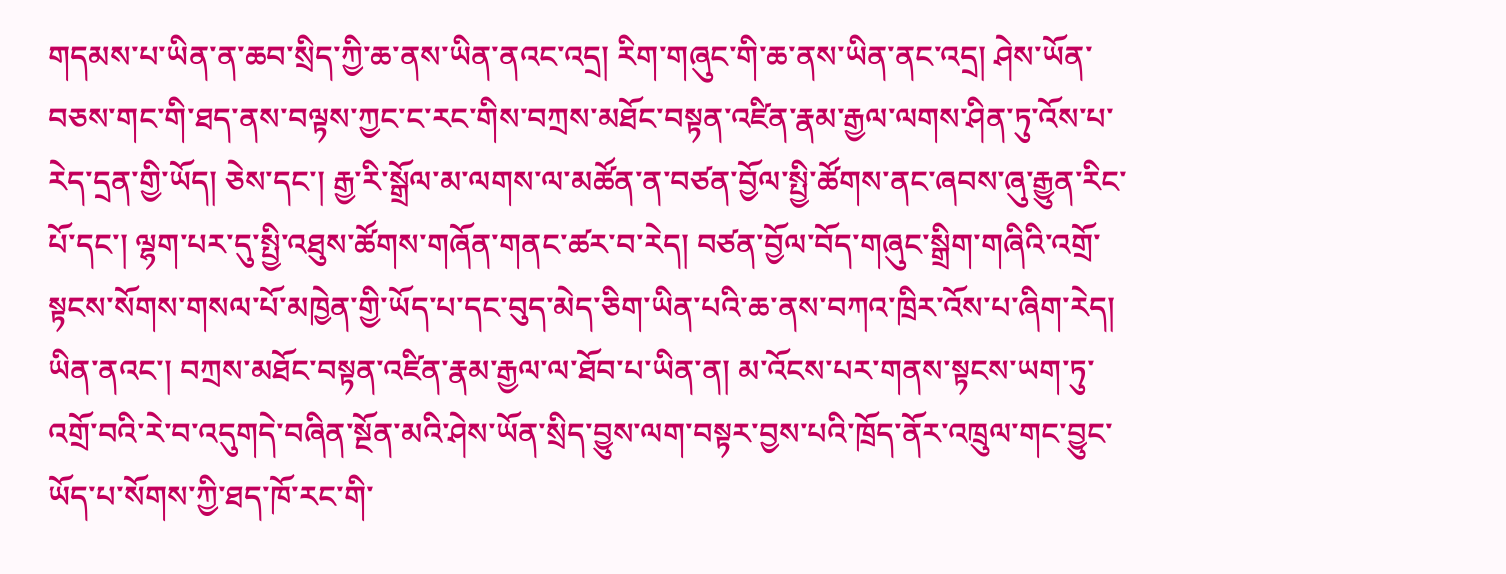གདམས་པ་ཡིན་ན་ཆབ་སྲིད་ཀྱི་ཆ་ནས་ཡིན་ནའང་འདྲ། རིག་གཞུང་གི་ཆ་ནས་ཡིན་ནང་འདྲ། ཤེས་ཡོན་བཅས་གང་གི་ཐད་ནས་བལྟས་ཀྱང་ང་རང་གིས་བཀྲས་མཐོང་བསྟན་འཛིན་རྣམ་རྒྱལ་ལགས་ཤིན་ཏུ་འོས་པ་རེད་དྲན་གྱི་ཡོད། ཅེས་དང་། རྒྱ་རི་སྒྲོལ་མ་ལགས་ལ་མཚོན་ན་བཙན་བྱོལ་སྤྱི་ཚོགས་ནང་ཞབས་ཞུ་རྒྱུན་རིང་པོ་དང་། ལྷག་པར་དུ་སྤྱི་འཐུས་ཚོགས་གཞོན་གནང་ཚར་བ་རེད། བཙན་བྱོལ་བོད་གཞུང་སྒྲིག་གཞིའི་འགྲོ་སྟངས་སོགས་གསལ་པོ་མཁྱེན་གྱི་ཡོད་པ་དང་བུད་མེད་ཅིག་ཡིན་པའི་ཆ་ནས་བཀའ་ཁྲིར་འོས་པ་ཞིག་རེད། ཡིན་ནའང་། བཀྲས་མཐོང་བསྟན་འཛིན་རྣམ་རྒྱལ་ལ་ཐོབ་པ་ཡིན་ན། མ་འོངས་པར་གནས་སྟངས་ཡག་ཏུ་འགྲོ་བའི་རེ་བ་འདུགདེ་བཞིན་སྔོན་མའི་ཤེས་ཡོན་སྲིད་བྱུས་ལག་བསྟར་བྱས་པའི་ཁྲོད་ནོར་འཁྲུལ་གང་བྱུང་ཡོད་པ་སོགས་ཀྱི་ཐད་ཁོ་རང་གི་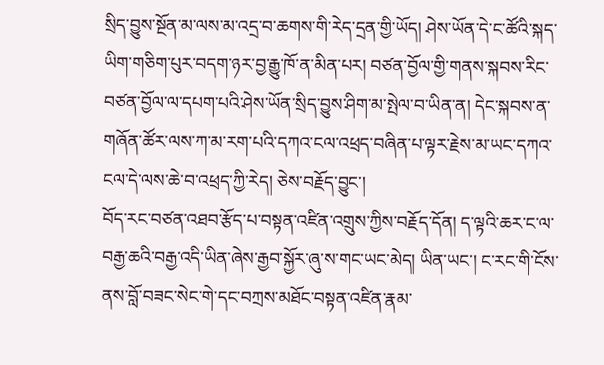སྲིད་བྱུས་སྔོན་མ་ལས་མ་འདྲ་བ་ཆགས་གི་རེད་དྲན་གྱི་ཡོད། ཤེས་ཡོན་དེ་ང་ཚོའི་སྐད་ཡིག་གཅིག་པུར་བདག་ཉར་བྱ་རྒྱུ་ཁོ་ན་མིན་པར། བཙན་བྱོལ་གྱི་གནས་སྐབས་རིང་བཙན་བྱོལ་ལ་དཔག་པའི་ཤེས་ཡོན་སྲིད་བྱུས་ཤིག་མ་སྤེལ་བ་ཡིན་ན། དེང་སྐབས་ན་གཞོན་ཚོར་ལས་ཀ་མ་རག་པའི་དཀའ་ངལ་འཕྲད་བཞིན་པ་ལྟར་རྗེས་མ་ཡང་དཀའ་ངལ་དེ་ལས་ཆེ་བ་འཕྲད་ཀྱི་རེད། ཅེས་བརྗོད་བྱུང་།
བོད་རང་བཙན་འཐབ་རྩོད་པ་བསྟན་འཛིན་འགྲུས་ཀྱིས་བརྗོད་དོན། ད་ལྟའི་ཆར་ང་ལ་བརྒྱ་ཆའི་བརྒྱ་འདི་ཡིན་ཞེས་རྒྱབ་སྐྱོར་ཞུ་ས་གང་ཡང་མེད། ཡིན་ཡང་། ང་རང་གི་ངོས་ནས་བློ་བཟང་སེང་གེ་དང་བཀྲས་མཐོང་བསྟན་འཛིན་རྣམ་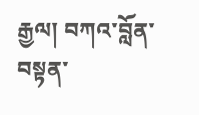རྒྱལ། བཀའ་བློན་བསྟན་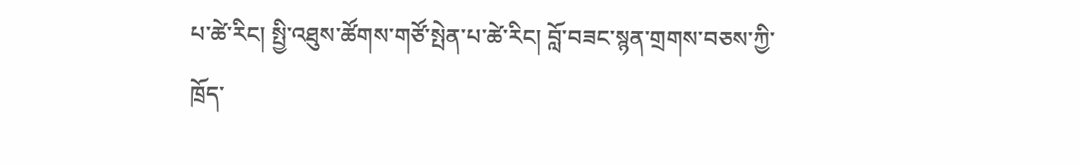པ་ཚེ་རིང། སྤྱི་འཐུས་ཚོགས་གཙོ་སྤེན་པ་ཚེ་རིང། བློ་བཟང་སྙན་གྲགས་བཅས་ཀྱི་ཁྲོད་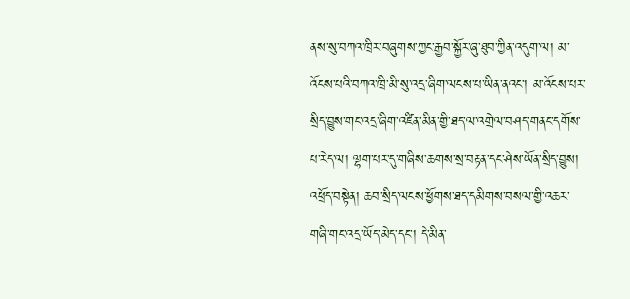ནས་སུ་བཀའ་ཁྲིར་བཞུགས་ཀྱང་རྒྱབ་སྐྱོར་ཞུ་ཐུབ་ཀྱིན་འདུག་ལ། མ་འོངས་པའི་བཀའ་ཁྲི་མི་སུ་འདྲ་ཞིག་ལངས་པ་ཡིན་ནའང་། མ་འོངས་པར་སྲིད་བྱུས་གང་འདྲ་ཞིག་འཛིན་མིན་གྱི་ཐད་ལ་འགྲེལ་བཤད་གནང་དགོས་པ་རེད་ལ། ལྷག་པར་དུ་གཞིས་ཆགས་སྲ་བརྟན་དང་ཤེས་ཡོན་སྲིད་བྱུས། འཕྲོད་བསྟེན། ཆབ་སྲིད་ལངས་ཕྱོགས་ཐད་དམིགས་བསལ་གྱི་འཆར་གཞི་གང་འདྲ་ཡོད་མེད་དང་། དེ་མིན་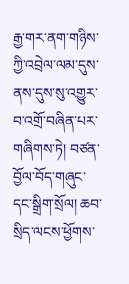རྒྱ་གར་ནག་གཉིས་ཀྱི་འབྲེལ་ལམ་དུས་ནས་དུས་སུ་འགྱུར་བ་འགྲོ་བཞིན་པར་གཞིགས་ཏེ། བཙན་བྱོལ་བོད་གཞུང་དང་སྒྲིག་སྲོལ། ཆབ་སྲིད་ལངས་ཕྱོགས་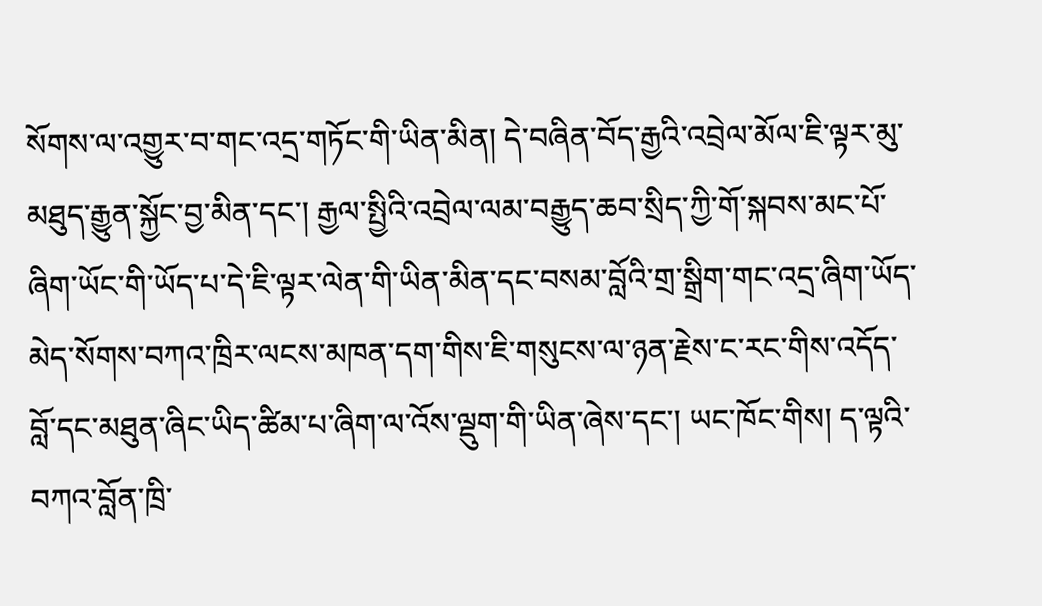སོགས་ལ་འགྱུར་བ་གང་འདྲ་གཏོང་གི་ཡིན་མིན། དེ་བཞིན་བོད་རྒྱའི་འབྲེལ་མོལ་ཇི་ལྟར་མུ་མཐུད་རྒྱུན་སྐྱོང་བྱ་མིན་དང་། རྒྱལ་སྤྱིའི་འབྲེལ་ལམ་བརྒྱུད་ཆབ་སྲིད་ཀྱི་གོ་སྐབས་མང་པོ་ཞིག་ཡོང་གི་ཡོད་པ་དེ་ཇི་ལྟར་ལེན་གི་ཡིན་མིན་དང་བསམ་བློའི་གྲ་སྒྲིག་གང་འདྲ་ཞིག་ཡོད་མེད་སོགས་བཀའ་ཁྲིར་ལངས་མཁན་དག་གིས་ཇི་གསུངས་ལ་ཉན་རྗེས་ང་རང་གིས་འདོད་བློ་དང་མཐུན་ཞིང་ཡིད་ཚིམ་པ་ཞིག་ལ་འོས་ལྡུག་གི་ཡིན་ཞེས་དང་། ཡང་ཁོང་གིས། ད་ལྟའི་བཀའ་བློན་ཁྲི་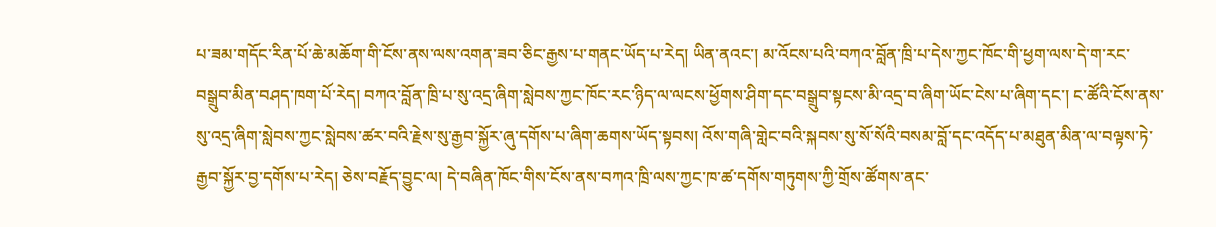པ་ཟམ་གདོང་རིན་པོ་ཆེ་མཆོག་གི་ངོས་ནས་ལས་འགན་ཟབ་ཅིང་རྒྱས་པ་གནང་ཡོད་པ་རེད། ཡིན་ནའང་། མ་འོངས་པའི་བཀའ་བློན་ཁྲི་པ་དེས་ཀྱང་ཁོང་གི་ཕྱག་ལས་དེ་ག་རང་བསྒྲུབ་མིན་བཤད་ཁག་པོ་རེད། བཀའ་བློན་ཁྲི་པ་སུ་འདྲ་ཞིག་སླེབས་ཀྱང་ཁོང་རང་ཉིད་ལ་ལངས་ཕྱོགས་ཤིག་དང་བསྒྲུབ་སྟངས་མི་འདྲ་བ་ཞིག་ཡོང་ངེས་པ་ཞིག་དང་། ང་ཚོའི་ངོས་ནས་སུ་འདྲ་ཞིག་སླེབས་ཀྱང་སླེབས་ཚར་བའི་རྗེས་སུ་རྒྱབ་སྐྱོར་ཞུ་དགོས་པ་ཞིག་ཆགས་ཡོད་སྟབས། འོས་གཞི་གླེང་བའི་སྐབས་སུ་སོ་སོའི་བསམ་བློ་དང་འདོད་པ་མཐུན་མིན་ལ་བལྟས་ཏེ་རྒྱབ་སྐྱོར་བྱ་དགོས་པ་རེད། ཅེས་བརྗོད་བྱུང་ལ། དེ་བཞིན་ཁོང་གིས་ངོས་ནས་བཀའ་ཁྲི་ལས་ཀྱང་ཁ་ཚ་དགོས་གཏུགས་ཀྱི་གྲོས་ཚོགས་ནང་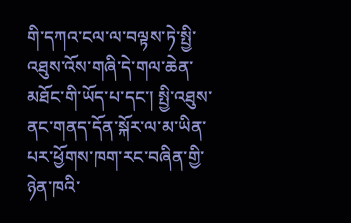གི་དཀའ་ངལ་ལ་བལྟས་ཏེ་སྤྱི་འཐུས་འོས་གཞི་དེ་གལ་ཆེན་མཐོང་གི་ཡོད་པ་དང་། སྤྱི་འཐུས་ནང་གནད་དོན་སྐོར་ལ་མ་ཡིན་པར་ཕྱོགས་ཁག་རང་བཞིན་གྱི་ཉེན་ཁའི་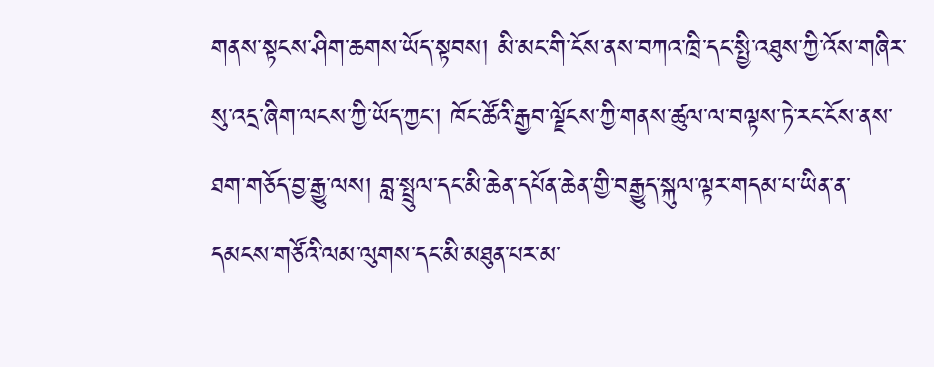གནས་སྟངས་ཤིག་ཆགས་ཡོད་སྟབས། མི་མང་གི་ངོས་ནས་བཀའ་ཁྲི་དང་སྤྱི་འཐུས་ཀྱི་འོས་གཞིར་སུ་འདྲ་ཞིག་ལངས་ཀྱི་ཡོད་ཀྱང་། ཁོང་ཚོའི་རྒྱབ་ལྗོངས་ཀྱི་གནས་ཚུལ་ལ་བལྟས་ཏེ་རང་ངོས་ནས་ཐག་གཅོད་བྱ་རྒྱུ་ལས། བླ་སྤྲུལ་དང་མི་ཆེན་དཔོན་ཆེན་གྱི་བརྒྱུད་སྐུལ་ལྟར་གདམ་པ་ཡིན་ན་དམངས་གཙོའི་ལམ་ལུགས་དང་མི་མཐུན་པར་མ་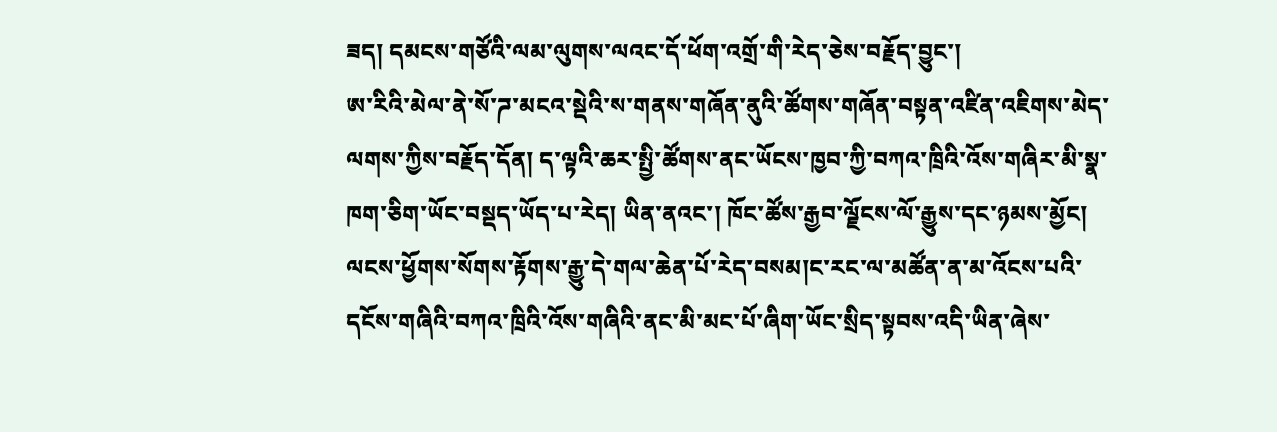ཟད། དམངས་གཙོའི་ལམ་ལུགས་ལའང་དོ་ཕོག་འགྲོ་གི་རེད་ཅེས་བརྗོད་བྱུང་།
ཨ་རིའི་མེལ་ནེ་སོ་ཌ་མངའ་སྡེའི་ས་གནས་གཞོན་ནུའི་ཚོགས་གཞོན་བསྟན་འཛིན་འཇིགས་མེད་ལགས་ཀྱིས་བརྗོད་དོན། ད་ལྟའི་ཆར་སྤྱི་ཚོགས་ནང་ཡོངས་ཁྱབ་ཀྱི་བཀའ་ཁྲིའི་འོས་གཞིར་མི་སྣ་ཁག་ཅིག་ཡོང་བསྡད་ཡོད་པ་རེད། ཡིན་ནའང་། ཁོང་ཚོས་རྒྱབ་ལྗོངས་ལོ་རྒྱུས་དང་ཉམས་མྱོང། ལངས་ཕྱོགས་སོགས་རྟོགས་རྒྱུ་དེ་གལ་ཆེན་པོ་རེད་བསམ།ང་རང་ལ་མཚོན་ན་མ་འོངས་པའི་དངོས་གཞིའི་བཀའ་ཁྲིའི་འོས་གཞིའི་ནང་མི་མང་པོ་ཞིག་ཡོང་སྲིད་སྟབས་འདི་ཡིན་ཞེས་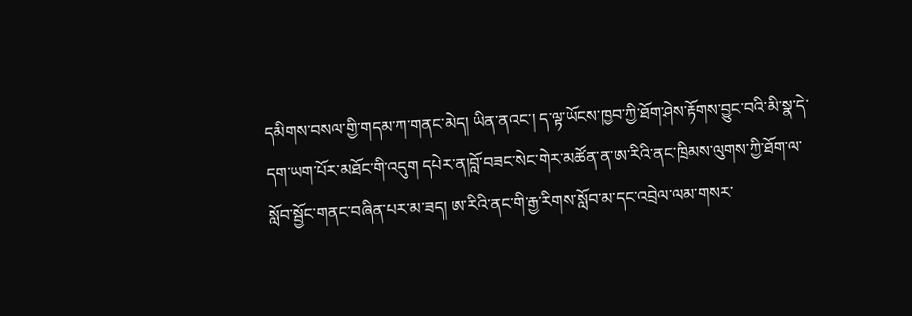དམིགས་བསལ་གྱི་གདམ་ཀ་གནང་མེད། ཡིན་ནའང་། ད་ལྟ་ཡོངས་ཁྱབ་ཀྱི་ཐོག་ཤེས་རྟོགས་བྱུང་བའི་མི་སྣ་དེ་དག་ཡག་པོར་མཐོང་གི་འདུག དཔེར་ན།བློ་བཟང་སེང་གེར་མཚོན་ན་ཨ་རིའི་ནང་ཁྲིམས་ལུགས་ཀྱི་ཐོག་ལ་སློབ་སྦྱོང་གནང་བཞིན་པར་མ་ཟད། ཨ་རིའི་ནང་གི་རྒྱ་རིགས་སློབ་མ་དང་འབྲེལ་ལམ་གསར་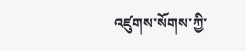འཛུགས་སོགས་ཀྱི་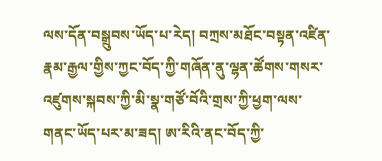ལས་དོན་བསྒྲུབས་ཡོད་པ་རེད། བཀྲས་མཐོང་བསྟན་འཛིན་རྣམ་རྒྱལ་གྱིས་ཀྱང་བོད་ཀྱི་གཞོན་ནུ་ལྷན་ཚོགས་གསར་འཛུགས་སྐབས་ཀྱི་མི་སྣ་གཙོ་བོའི་གྲས་ཀྱི་ཕྱག་ལས་གནང་ཡོད་པར་མ་ཟད། ཨ་རིའི་ནང་བོད་ཀྱི་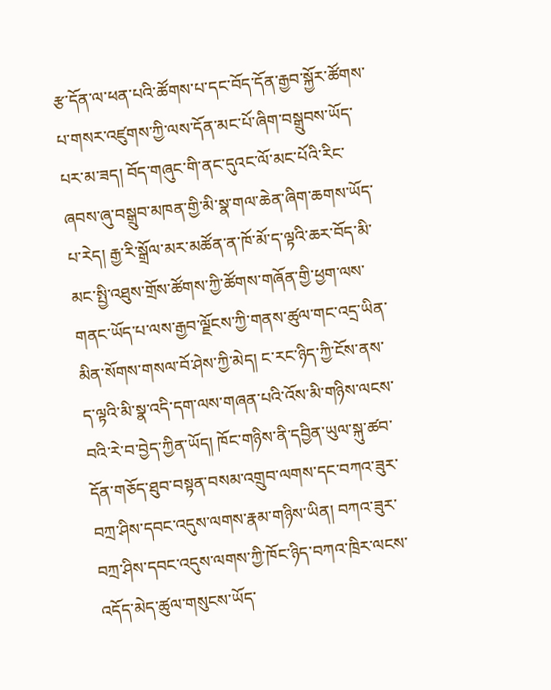རྩ་དོན་ལ་ཕན་པའི་ཚོགས་པ་དང་བོད་དོན་རྒྱབ་སྐྱོར་ཚོགས་པ་གསར་འཛུགས་ཀྱི་ལས་དོན་མང་པོ་ཞིག་བསྒྲུབས་ཡོད་པར་མ་ཟད། བོད་གཞུང་གི་ནང་དུའང་ལོ་མང་པོའི་རིང་ཞབས་ཞུ་བསྒྲུབ་མཁན་གྱི་མི་སྣ་གལ་ཆེན་ཞིག་ཆགས་ཡོད་པ་རེད། རྒྱ་རི་སྒྲོལ་མར་མཚོན་ན་ཁོ་མོ་ད་ལྟའི་ཆར་བོད་མི་མང་སྤྱི་འཐུས་གྲོས་ཚོགས་ཀྱི་ཚོགས་གཞོན་གྱི་ཕྱག་ལས་གནང་ཡོད་པ་ལས་རྒྱབ་ལྗོངས་ཀྱི་གནས་ཚུལ་གང་འདྲ་ཡིན་མིན་སོགས་གསལ་བོ་ཤེས་ཀྱི་མེད། ང་རང་ཉིད་ཀྱི་ངོས་ནས་ད་ལྟའི་མི་སྣ་འདི་དག་ལས་གཞན་པའི་འོས་མི་གཉིས་ལངས་བའི་རེ་བ་བྱེད་ཀྱིན་ཡོད། ཁོང་གཉིས་ནི་དབྱིན་ཡུལ་སྐུ་ཚབ་དོན་གཅོད་ཐུབ་བསྟན་བསམ་འགྲུབ་ལགས་དང་བཀའ་ཟུར་བཀྲ་ཤིས་དབང་འདུས་ལགས་རྣམ་གཉིས་ཡིན། བཀའ་ཟུར་བཀྲ་ཤིས་དབང་འདུས་ལགས་ཀྱི་ཁོང་ཉིད་བཀའ་ཁྲིར་ལངས་འདོད་མེད་ཚུལ་གསུངས་ཡོད་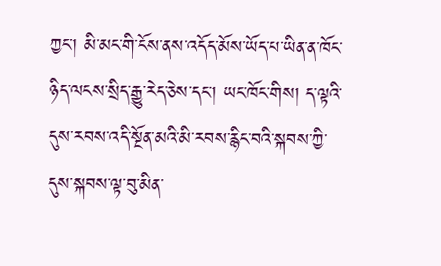ཀྱང་། མི་མང་གི་ངོས་ནས་འདོད་མོས་ཡོད་པ་ཡིན་ན་ཁོང་ཉིད་ལངས་སྲིད་རྒྱུ་རེད་ཅེས་དང་། ཡང་ཁོང་གིས། ད་ལྟའི་དུས་རབས་འདི་སྔོན་མའི་མི་རབས་རྙིང་བའི་སྐབས་ཀྱི་དུས་སྐབས་ལྟ་བུ་མིན་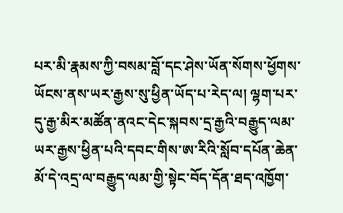པར་མི་རྣམས་ཀྱི་བསམ་བློ་དང་ཤེས་ཡོན་སོགས་ཕྱོགས་ཡོངས་ནས་ཡར་རྒྱས་སུ་ཕྱིན་ཡོད་པ་རེད་ལ། ལྷག་པར་དུ་རྒྱ་མིར་མཚོན་ནའང་དེང་སྐབས་དྲ་རྒྱའི་བརྒྱུད་ལམ་ཡར་རྒྱས་ཕྱིན་པའི་དབང་གིས་ཨ་རིའི་སློབ་དཔོན་ཆེན་མོ་དེ་འདྲ་ལ་བརྒྱུད་ལམ་གྱི་སྟེང་བོད་དོན་ཐད་འཁྱོག་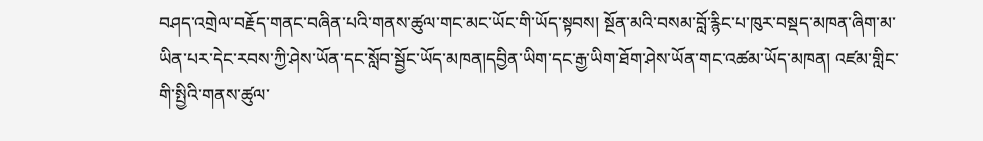བཤད་འགྲེལ་བརྗོད་གནང་བཞིན་པའི་གནས་ཚུལ་གང་མང་ཡོང་གི་ཡོད་སྟབས། སྔོན་མའི་བསམ་བློ་རྙིང་པ་ཁུར་བསྡད་མཁན་ཞིག་མ་ཡིན་པར་དེང་རབས་ཀྱི་ཤེས་ཡོན་དང་སློབ་སྦྱོང་ཡོད་མཁན།དབྱིན་ཡིག་དང་རྒྱ་ཡིག་ཐོག་ཤེས་ཡོན་གང་འཚམ་ཡོད་མཁན། འཛམ་གླིང་གི་སྤྱིའི་གནས་ཚུལ་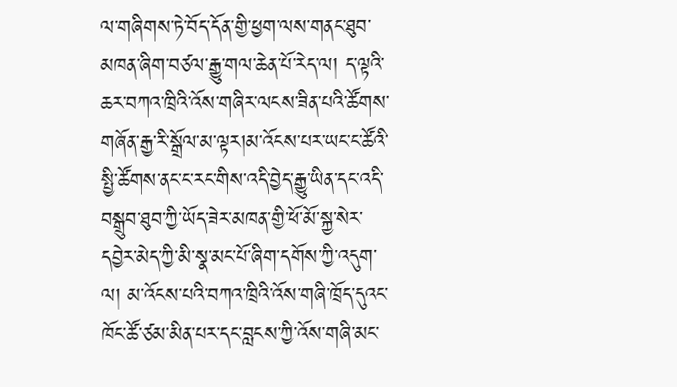ལ་གཞིགས་ཏེ་བོད་དོན་གྱི་ཕྱག་ལས་གནང་ཐུབ་མཁན་ཞིག་བཙལ་རྒྱུ་གལ་ཆེན་པོ་རེད་ལ། ད་ལྟའི་ཆར་བཀའ་ཁྲིའི་འོས་གཞིར་ལངས་ཟིན་པའི་ཚོགས་གཞོན་རྒྱ་རི་སྒྲོལ་མ་ལྟར།མ་འོངས་པར་ཡང་ང་ཚོའི་སྤྱི་ཚོགས་ནང་ང་རང་གིས་འདི་བྱེད་རྒྱུ་ཡིན་དང་འདི་བསྒྲུབ་ཐུབ་ཀྱི་ཡོད་ཟེར་མཁན་གྱི་ཕོ་མོ་སྐྱ་སེར་དབྱེར་མེད་ཀྱི་མི་སྣ་མང་པོ་ཞིག་དགོས་ཀྱི་འདུག་ལ། མ་འོངས་པའི་བཀའ་ཁྲིའི་འོས་གཞི་ཁྲོད་དུའང་ཁོང་ཚོ་ཙམ་མིན་པར་དང་བླངས་ཀྱི་འོས་གཞི་མང་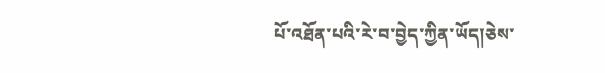པོ་འཐོན་པའི་རེ་བ་བྱེད་ཀྱིན་ཡོད།ཅེས་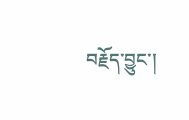བརྗོད་བྱུང་།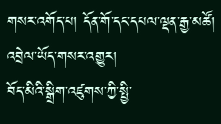གསར་འགོད་པ། དོན་གོ་དང་དཔལ་ལྡན་རྒྱ་མཚོ།
འབྲེལ་ཡོད་གསར་འགྱུར།
བོད་མིའི་སྒྲིག་འཛུགས་ཀྱི་སྤྱི་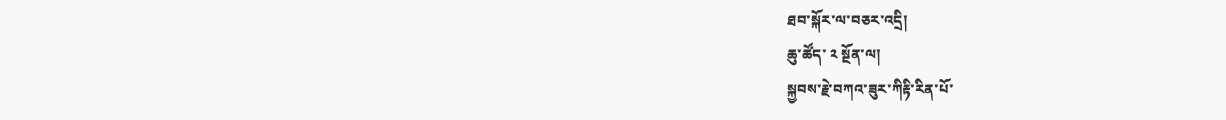ཐབ་སྐོར་ལ་བཅར་འདྲི།
ཆུ་ཚོད་ ༢ སྔོན་ལ།
སྐྱབས་རྗེ་བཀའ་ཟུར་ཀིརྟི་རིན་པོ་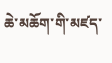ཆེ་མཆོག་གི་མཛད་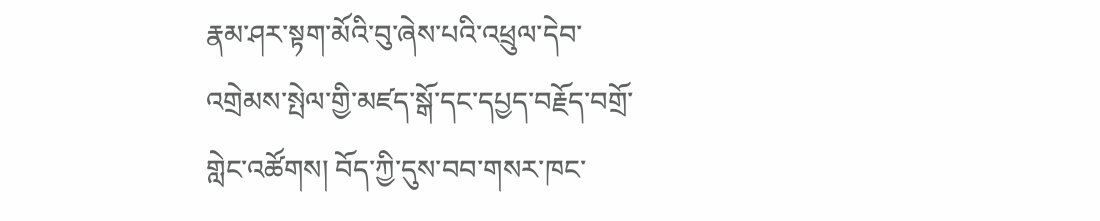རྣམ་ཤར་སྟག་མོའི་བུ་ཞེས་པའི་འཕྲུལ་དེབ་འགྲེམས་སྤེལ་གྱི་མཛད་སྒོ་དང་དཔྱད་བརྗོད་བགྲོ་གླེང་འཚོགས། བོད་ཀྱི་དུས་བབ་གསར་ཁང་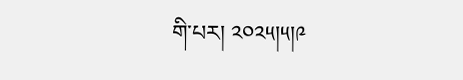གི་པར། ༢༠༢༥།༥།༩